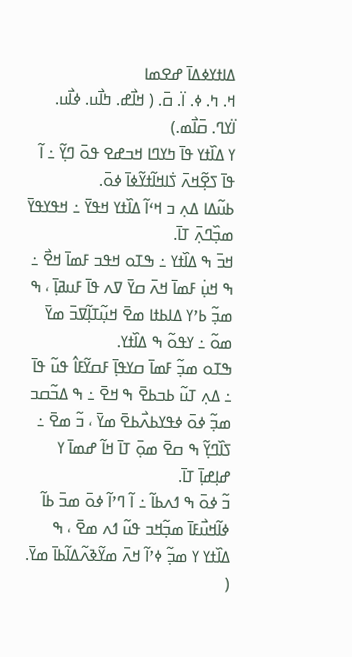ߡߊߙߌߦߡߊ߫ ߝߐߘߊ
ߞ. ߤ. ߦ. ߊ߳. ߛ߫. ( ߞߊ߯ߝ. ߤߊ߯ߎ. ߦߊ߯ߎ. ߊ߳ߌߣ. ߛ߫ߊ߯ߘ.)
ߌ ߡߊ߰ߙߌ ߟߊ߫ ߤߌߣߊ ߞߏߝߐ ߟߋ߫ ߣߌ߲߬ ߸ ߊ߬ ߟߊ߫ ߖߐ߲߬ߞߍ߫ ߖ߭ߊߞߊ߬ߙߌ߬ߦߊ߫ ߦߋ߫.
ߕߎ߬ߡߊ ߡߍ߲ ߏ ߞߵߊ߬ ߡߊ߰ߙߌ ߞߟߌ߫ ߸ ߞߟߌߟߌ߫ ߘߏ߲߰ߣߍ߲߫ ߠߊ߫.
ߞߏ߫ ߒ ߡߊ߰ߙߌ ߸ ߒߠߋ ߞߟߏ ߓߘߊ߫ ߞߐ߯ ߸ ߒ ߞߎ߲߭ ߓߘߊ߫ ߞߍ߫ ߛߌ߫ ߜߍ ߟߊ߫ ߓߎߥߊ߲߫ ، ߒ ߘߏ߲߬ ߕߴߌ ߡߊߕߙߊ ߘߐ߫ ߞߎ߲߬ߠߊ߲߬ߜߏ߫ ߘߌ߫ ߘߋ߬ ߸ ߌߟߋ߬ ߒ ߡߊ߰ߙߌ.
ߒߠߋ ߘߏ߲߬ ߓߘߊ߫ ߛߌߟߊ߲߫ ߓߛߌ߬ߓߊ߮ ߟߎ߬ ߟߊ߫ ߸ ߡߍ߲ ߠߎ߬ ߕߏߕߐ߫ ߒ ߞߐ߫ ߸ ߒ ߡߏ߬ߛߏ ߘߏ߲߬ ߦߋ߫ ߦߟߌߕߍ߯ߕߐ߫ ߘߌ߫ ، ߏ߬ ߘߐ߫ ߸ ߖߊ߰ߣߌ߲߬ ߒ ߛߐ߫ ߘߋ߲߫ ߠߊ߫ ߞߊ߬ ߝߘߊ߫ ߌ ߝߊ߲ߝߊ߲߫ ߠߊ߫.
ߏ߬ ߦߋ߫ ߒ ߗߍߕߊ߬ ߸ ߊ߬ ߣߴߊ߬ ߦߋ߫ ߘߏ߫ ߕߊ߬ ߦߊ߬ߞߎ߯ߓߊ߫ ߘߏ߲߬ߞߏ ߟߎ߬ ߗߍ ߘߐ߫ ، ߒ ߡߊ߰ߙߌ ߌ ߘߏ߲߬ ߦߴߊ߬ ߞߍ߫ ߘߌ߬ߢߍ߬ߡߊ߬ߕߊ߫ ߘߌ߫.
(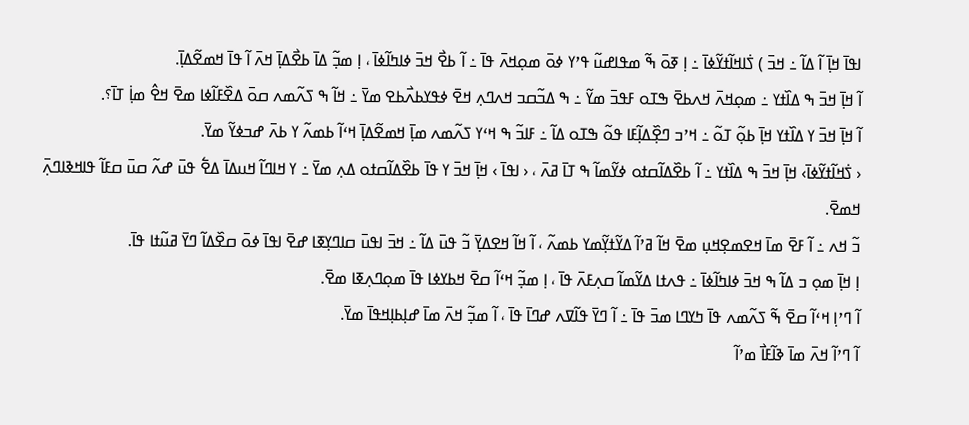ߊߟߊ߫ ߞߊ߲߫ ߊ߬ ߡߊ߬ ߸ ߞߏ߫ ) ߖ߭ߊߞߊ߬ߙߌ߬ߦߊ߫ ߸ ߊ߲ ߧߋ߫ ߒ߬ ߘߟߊߝߎ߬ ߟߴߌ ߦߋ߫ ߘߋ߲ߞߍ߫ ߟߊ߫ ߸ ߊ߬ ߕߐ߯ ߞߏ߫ ߦߊߤߊ߬ߦߊ߫ ، ߊ߲ ߘߏ߲߬ ߡߊ߫ ߕߐ߯ߡߊ߲߫ ߞߍ߫ ߊ߬ ߟߊ߫ ߞߘߐ߬ߡߊ߲߫.
ߊ߬ ߞߊ߲߫ ߞߏ߫ ߒ ߡߊ߰ߙߌ ߸ ߘߋ߲ߞߍ߫ ߞߍߕߐ߫ ߒߠߋ ߓߟߏ߫ ߘߌ߬ ߸ ߒ ߡߏ߬ߛߏ ߞߍߣߍ߲ ߞߐ߫ ߦߟߌߕߍ߯ߕߐ ߘߌ߫ ߸ ߞߊ߬ ߒ ߖߍ߬ߘߍ ߛߋ߫ ߡߐ߰ߓߊ߬ߦߊ ߘߐ߫ ߞߐ߮ ߘߊ߲߭ ߠߊ߫؟.
ߊ߬ ߞߊ߲߫ ߞߏ߫ ߌ ߡߊ߰ߙߌ ߞߊ߲߫ ߕߋ߲߬ ߠߋ߬ ߸ ߞߴߏ ߣߐ߲߰ߡߊ߲߬ߓߊ ߟߋ߬ ߒߠߋ ߡߊ߬ ߸ ߓߊߏ߬ ߒ ߞߵߌ ߖߍ߬ߘߍ ߘߊ߲߫ ߞߘߐ߬ߡߊ߲߫ ߞߵߊ߬ ߕߘߍ߬ ߌ ߕߍ߫ ߝߏߦߌ߬ ߘߌ߫.
‹ ߖ߭ߞߊ߬ߙߌ߬ߦߊ߫› ߞߊ߲߫ ߞߏ߫ ߒ ߡߊ߰ߙߌ ߸ ߊ߬ ߕߐ߰ߡߊ߬ߛߙߋ ߦߌ߬ߘߊ߬ ߒ ߠߊ߫ ߥߍ߫ ، ‹ ߊߟߊ߫ › ߞߊ߲߫ ߞߏ߫ ߌ ߟߊ߫ ߕߐ߰ߡߊ߬ߛߙߋ ߡߍ߲ ߘߌ߫ ߸ ߌ ߞߊߣߊ߬ ߞߎߡߊ߫ ߡߐ߱ ߟߎ߫ ߝߍ߬ ߛߎ߫ ߛߓߊ߬ ߟߊߞߢߊߣߍ߲߫ ߞߘߐ߫.
ߏ߬ ߞߍ ߸ ߊ߬ ߓߐ߫ ߘߊ߫ ߞߐߘߐ߲ߞߎ߲ ߘߐ߫ ߞߊ߬ ߥߴߊ߬ ߡߌ߬ߙߌ߲߬ߘߌ ߕߘߍ߬ ، ߊ߬ ߞߊ߬ ߞߐߡߌ߲߫ ߏ߬ ߟߎ߫ ߡߊ߬ ߸ ߞߏ߫ ߊߟߎ߫ ߛߊߣߌ߲ߧߊ ߝߐ߫ ߊߟߊ߫ ߦߋ߫ ߛߐ߰ߡߊ߬ ߣߌ߫ ߥߎ߬ߙߊ ߟߊ߫.
ߊ߲ ߞߊ߲߫ ߘߋ߲ ߏ ߡߊ߬ ߒ ߞߏ߫ ߦߊߤߊ߬ߦߊ߫ ߸ ߟߍߙߊ ߡߌ߬ߘߊ߬ ߛߍ߲ߓߍ߫ ߟߊ߫ ، ߊ߲ ߘߏ߲߬ ߞߵߊ߬ ߛߐ߫ ߞߕߌߦߊ ߟߊ߫ ߘߋ߲ߣߍ߲ߧߊ ߘߐ߫.
ߊ߬ ߣߴߊ߲ ߞߵߊ߬ ߛߐ߫ ߒ߬ ߖߍ߬ߘߍ ߟߊ߫ ߤߌߣߊ ߘߏ߫ ߟߊ߫ ߸ ߊ߬ ߣߌ߫ ߟߊ߬ߜߍ ߝߣߊ߫ ߟߊ߫ ، ߊ߬ ߘߏ߲߬ ߞߍ߫ ߘߊ߫ ߝߊ߲ߕߊ߲ߞߟߊ߫ ߘߌ߫.
ߊ߬ ߣߴߊ߬ ߞߍ߫ ߘߊ߫ ߢߊ߬ߓߊ߯ ߘߴߊ߬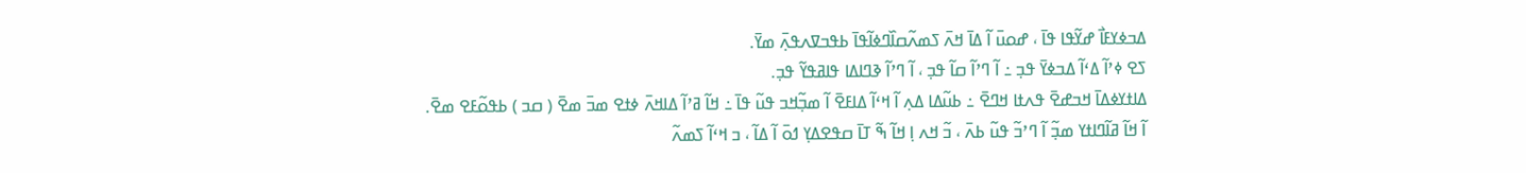ߡߏߦߌߓߊ߯ ߝߌ߬ߟߊ ߟߊ߫ ، ߝߋߎ߫ ߊ߬ ߡߊ߫ ߞߍ߫ ߖߘߍ߬ߛߊ߰ߣߦߊ߬ߟߊ߫ ߕߟߏߜߍߟߍ߲߫ ߘߌ߫.
ߖߐ ߦߴߊ߬ ߡߵߊ߬ ߡߏߦߌ߫ ߟߏ߲ ߸ ߊ߬ ߣߴߊ߬ ߛߊ߬ ߟߏ߲ ، ߊ߬ ߣߴߊ߬ ߢߣߊߡߊ ߟߊߥߟߌ߬ ߟߏ߲.
ߡߊߙߌߦߡߊ߫ ߞߏߝߐ߫ ߟߍߙߊ ߞߣߐ߫ ߸ ߕߎ߬ߡߊ ߡߍ߲ ߊ߬ ߞߵߊ߬ ߡߊߓߐ߫ ߊ߬ ߘߏ߲߬ߞߏ ߟߎ߬ ߟߊ߫ ߸ ߞߊ߬ ߥߴߊ߬ ߡߊߞߍ߫ ߦߙߐ ߘߏ߫ ߘߐ߫ ( ߛߏ ) ߕߟߋ߬ߓߐ ߘߐ߫.
ߊ߬ ߞߊ߬ ߥߊ߬ߣߊߙߌ ߘߏ߲߬ ߊ߬ ߣߴߏ߬ ߟߎ߬ ߕߍ߫ ، ߏ߬ ߞߍ ߊ߲ ߞߊ߬ ߒ߬ ߠߊ߫ ߛߟߐߡߌ߲ ߗߋ߫ ߊ߬ ߡߊ߬ ، ߏ ߞߵߊ߬ ߖߘߍ߬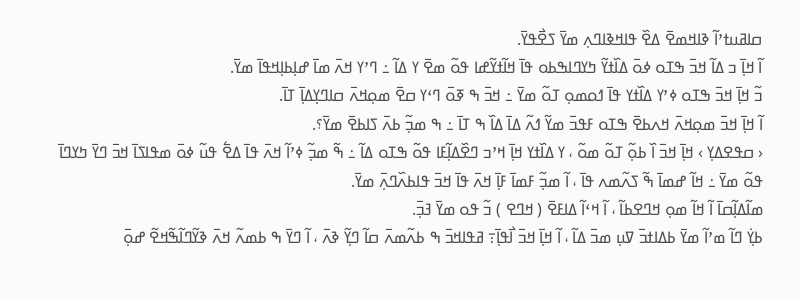ߛߊߥߎߙߴߊ߬ ߢߊߞߘߐ߫ ߡߐ߰ ߟߊߞߢߊߣߍ߲ ߘߌ߫ ߖߐ߯ߟߌ߫.
ߊ߬ ߞߊ߲߫ ߏ ߡߊ߬ ߞߏ߫ ߒߠߋ ߦߋ߫ ߡߊ߰ߙߌ߬ ߤߌߣߊߒߕߋ ߟߊ߫ ߞߊ߬ߙߌ߬ߝߊ ߟߋ߬ ߘߐ߫ ߌ ߡߊ߬ ߸ ߣߴߌ ߞߍ߫ ߘߊ߫ ߝߊ߲ߕߊ߲ߞߟߊ߫ ߘߌ߫.
ߏ߬ ߞߊ߲߫ ߞߏ߫ ߒߠߋ ߦߴߌ ߡߊ߰ߙߌ ߟߊ߫ ߗߋߘߋ߲ ߠߋ߬ ߘߌ߫ ߸ ߞߏ߫ ߒ ߧߋ߫ ߣߵߌ ߛߐ߫ ߘߋ߲ߞߍ߫ ߛߊߣߌ߲ߡߊ߲߫ ߠߊ߫.
ߊ߬ ߞߊ߲߫ ߞߏ߫ ߘߋ߲ߞߍ߫ ߞߍߕߐ߫ ߒߠߋ ߓߟߏ߫ ߘߌ߬ ߗߍ߬ ߡߊ߫ ߡߊ߰ ߒ ߠߊ߫ ߸ ߒ ߘߏ߲߬ ߕߍ߫ ߖߊߕߐ߫ ߘߌ߫؟.
‹ ߛߟߐߡߌ߲ › ߞߊ߲߫ ߞߏ߫ ߊ߰ ߕߋ߲߬ ߠߋ߬ ߘߋ߬ ، ߌ ߡߊ߰ߙߌ ߞߊ߲߫ ߞߴߏ ߣߐ߰ߡߊ߲߬ߓߊ ߟߋ߬ ߒߠߋ ߡߊ߬ ߸ ߒ߬ ߘߏ߲߬ ߦߴߊ߬ ߞߍ߫ ߟߊ߫ ߡߐ߱ ߟߎ߬ ߦߋ߫ ߘߟߊߖߊ߫ ߞߏ߫ ߣߌ߫ ߤߌߣߊ߫ ߟߋ߬ ߘߌ߫ ߸ ߞߊ߬ ߝߘߊ߫ ߒ߬ ߖߍ߬ߘߍ ߟߊ߫ ، ߊ߬ ߘߏ߲߬ ߓߘߊ߫ ߓߊ߲߫ ߞߍ߫ ߟߊ߫ ߞߏ߫ ߟߊߕߍ߰ߣߍ߲߫ ߘߌ߫.
ߘߊ߬ߡߊ߲߬ߛߊ߫ ߊ߬ ߞߊ߬ ߘߋ߲ ߞߣߐߕߊ߬ ، ߊ߬ ߞߵߊ߬ ߡߊߓߐ߫ ( ߞߣߐ ) ߏ߬ ߟߋ ߘߌ߫ ߔߏ߲߫.
ߕߌ߲߭ ߣߊ߬ ߘߴߊ߬ ߘߌ߫ ߕߡߊߙߏ߫ ߜߎ߲ ߘߏ߫ ߡߊ߬ ، ߊ߬ ߞߊ߲߫ ߞߏ߫ ߊ߯ߟߊ߲߫߹ ߥߟߊߞߏ߫ ߒ ߕߍ߬ߘߍ߫ ߛߊ߬ ߣߌ߲߬ ߢߍ߫ ، ߊ߬ ߣߌ߫ ߒ ߕߘߍ߬ ߞߍ߫ ߢߌ߬ߣߊ߬ߒ߬ߞߐ߬ ߝߋ߲߫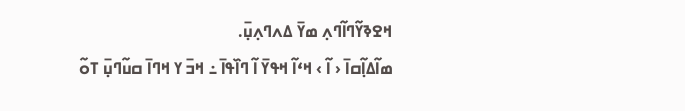ߞߐߢߌ߬ߣߊ߬ߣߍ߲ ߘߌ߫ ߡߍߣߍ߲ߎ߲߫.
ߘߊ߬ߡߊ߲߬ߛߊ߫ ‹ ߊ߬ › ߞߵߊ߬ ߞߟߌ߫ ߊ߬ ߣߊ߰ߟߊ߫ ߸ ߞߏ߫ ߌ ߞߣߊ߫ ߛߎ߬ߣߎ߲߫ ߠߋ߬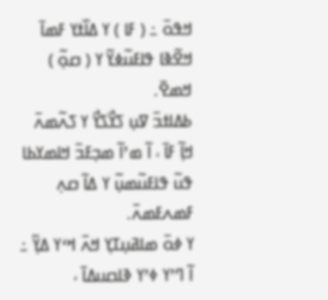ߞߟߋ߫ ߸ ( ߓߊ ) ߌ ߡߊ߰ߙߌ ߓߘߊ߫ ߞߐ߬ߢߊ ߟߊߓߎ߬ߦߌ߬ ߌ ( ߛߋ߲߬ ) ߞߘߐ߫.
ߕߡߊߙߏ߫ ߜߎ߲ ߖߌ߯ߖߌ߯ ߌ ߖߍ߬ߘߍ߫ ߞߊ߲߬ ߓߊ߫ ، ߊ߬ ߘߴߊ߬ ߘߏ߲ߓߏ߫ ߞߊߘߌߕߊ ߟߎ߬ ߟߊߓߎ߬ߘߎ߲߬ ߌ ߡߊ߬ ߛߍ߲ ߓߘߍߓߘߍ߫.
ߌ ߦߋ߫ ߘߊߥߎ߲ߠߌ߲ ߞߍ߫ ߞߵߌ ߡߌ߲߬ ߸ ߊ߬ ߣߴߌ ߦߴߌ ߢߊߛߎߡߊ߫ ،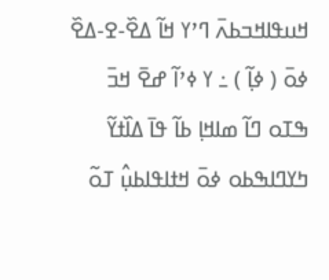ߞߎߟߊߞߏߕߍ߫ ߣߴߌ ߞߊ߬ ߡߐ߰-ߐ-ߡߐ߰ ߦߋ߫ ( ߦߊ߲߬ ) ߸ ߌ ߦߴߊ߬ ߝߐ߫ ߞߏ߫ ߒߠߋ ߣߊ߬ ߘߊߞߊ߲ ߕߊ߬ ߟߊ߫ ߡߊ߰ߙߌ߬ ߤߌߣߊߒߕߋ ߦߋ߫ ߞߙߊߟߊߕߎ߲߮ ߠߋ߬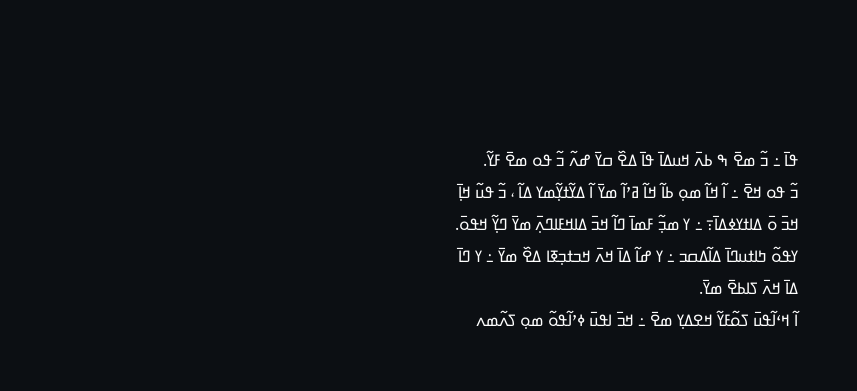ߟߊ߫ ߸ ߏ߬ ߘߐ߫ ߒ ߕߍ߫ ߞߎߡߊ߫ ߟߊ߫ ߡߐ߰ ߛߌ߫ ߝߍ߬ ߏ߬ ߟߋ ߘߐ߫ ߓߌ߬.
ߏ߬ ߟߋ ߞߐ߫ ߸ ߊ߬ ߞߊ߬ ߘߋ߲ ߕߊ߬ ߞߊ߬ ߥߴߊ߬ ߘߌ߫ ߊ߬ ߡߌ߬ߙߌ߲߬ߘߌ ߡߊ߬ ، ߏ߬ ߟߎ߬ ߞߊ߲߫ ߞߏ߫ ߋ߫ ߡߊߙߌߦߡߊ߫߹ ߸ ߌ ߘߏ߲߬ ߓߘߊ߫ ߣߊ߬ ߞߏ߫ ߡߊߞߓߊߣߍ߲߫ ߘߌ߫ ߣߌ߲߬ ߞߟߋ߫.
ߌߟߋ߬ ߤߊߙߎߣߊ߫ ߡߊ߬ߡߛߏ ߸ ߌ ߝߊ߬ ߡߊ߫ ߞߍ߫ ߞߏߙߏ߲ߧߊ ߡߐ߰ ߘߌ߫ ߸ ߌ ߣߊ߫ ߡߊ߫ ߞߍ߫ ߖߊߕߐ߫ ߘߌ߫.
ߊ߬ ߞߵߊ߬ߟߎ߫ ߖߋ߬ߓߌ߬ ߞߐߡߌ߲ ߘߐ߫ ߸ ߞߏ߫ ߊߟߎ߫ ߦߴߊ߬ߟߋ߬ ߘߋ߲ ߖߍ߬ߘߍ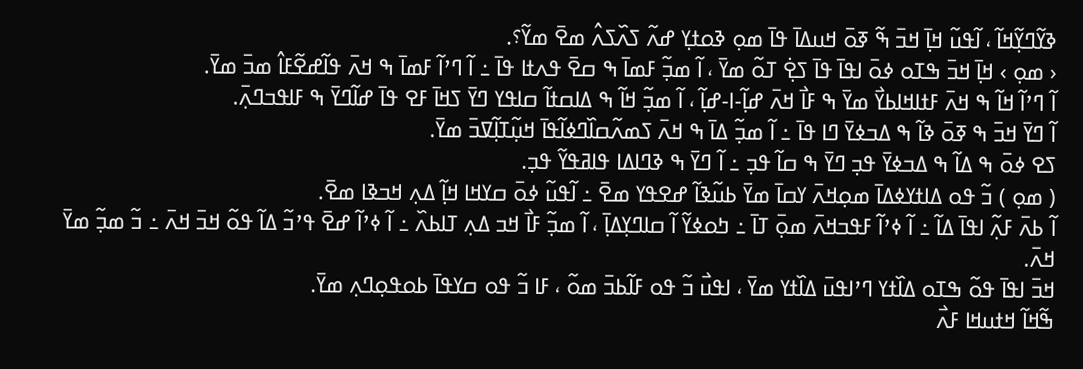ߢߌ߬ߣߌ߲߬ߞߊ߬ ، ߊ߬ߟߎ߬ ߞߊ߲߫ ߞߏ߫ ߒ߬ ߧߋ߫ ߞߎߡߊ߫ ߟߊ߫ ߘߋ߲ ߢߋߙߌ߲ ߝߍ߬ ߖߍ߰ߖߍ߮ ߘߐ߫ ߘߌ߬؟.
‹ ߘߋ߲ › ߞߊ߲߫ ߞߏ߫ ߒߠߋ ߦߋ߫ ߊߟߊ߫ ߟߊ߫ ߖߐ߲߭ ߠߋ߬ ߘߌ߫ ، ߊ߬ ߘߏ߲߬ ߓߘߊ߫ ߒ ߛߐ߫ ߟߍߙߊ ߟߊ߫ ߸ ߊ߬ ߣߴߊ߬ ߓߘߊ߫ ߒ ߞߍ߫ ߟߊ߬ߝߐ߬ߓߊ߮ ߘߏ߫ ߘߌ߫.
ߊ߬ ߣߴߊ߬ ߞߊ߬ ߒ ߞߍ߫ ߓߙߊߞߊߕߌ߯ ߘߌ߫ ߒ ߓߊ߯ ߞߍ߫ ߝߊ߲߬-ߊ-ߝߊ߲߬ ، ߊ߬ ߘߏ߲߬ ߞߊ߬ ߒ ߡߊߛߙߊ߬ ߛߊߟߌ ߣߌ߫ ߖߞߊ߫ ߓߐ ߟߊ߫ ߝߊ߬ߣߌ߫ ߒ ߓߊߟߏߣߍ߲߫.
ߊ߬ ߣߌ߫ ߞߏ߫ ߒ ߧߋ߫ ߢߊ߬ ߒ ߡߏߦߌ߫ ߣߊ ߟߊ߫ ߸ ߊ߬ ߘߏ߲߬ ߡߊ߫ ߒ ߞߍ߫ ߖߘߍ߬ߛߊ߰ߣߦߊ߬ߟߊ߫ ߞߎ߲߬ߠߊ߲߬ߜߏ߫ ߘߌ߫.
ߖߐ ߦߋ߫ ߒ ߡߊ߬ ߒ ߡߏߦߌ߫ ߟߏ߲ ߣߌ߫ ߒ ߛߊ߬ ߟߏ߲ ߸ ߊ߬ ߣߌ߫ ߒ ߢߣߊߡߊ ߟߊߥߟߌ߬ ߟߏ߲.
( ߘߋ߲ ) ߏ߬ ߟߋ ߡߊߙߌߦߡߊ߫ ߘߋ߲ߞߍ߫ ߌߛߊ߫ ߘߌ߫ ߕߎ߬ߢߊ߬ ߝߐߟߌ ߘߐ߫ ߸ ߊ߬ߟߎ߬ ߦߋ߫ ߛߌߞߊ ߞߊ߲߬ ߡߍ߲ ߞߏߢߊ ߘߐ߫.
ߊ߬ ߕߍ߫ ߓߍ߲߬ ߊߟߊ߫ ߡߊ߬ ߸ ߊ߬ ߦߴߊ߬ ߓߟߏߞߍ߫ ߘߋ߲߫ ߠߊ߫ ߸ ߤߋߦߌ߬ ߊ߬ ߛߊߣߌ߲ߡߊ߲߫ ، ߊ߬ ߘߏ߲߬ ߓߊ߯ ߞߏ ߡߍ߲ ߠߊߕߍ߰ ߸ ߊ߬ ߦߴߊ߬ ߝߐ߫ ߟߴߏ߬ ߡߊ߬ ߟߋ߬ ߞߏ߫ ߞߍ߫ ߸ ߏ߬ ߘߏ߲߬ ߘߌ߫ ߞߍ߫.
ߞߏ߫ ߊߟߊ߫ ߟߋ߬ ߒߠߋ ߡߊ߰ߙߌ ߣߴߊߟߎ߫ ߡߊ߰ߙߌ ߘߌ߫ ، ߊߟߎ߯ ߏ߬ ߟߋ ߓߊ߬ߕߏ߫ ߘߋ߬ ، ߓߊ ߏ߬ ߟߋ ߛߌߟߊ߫ ߕߋߟߋ߲ߣߍ߲ ߘߌ߫.
ߒ߬ߞߊ߬ ߞߙߎߞߊ ߓߍ߯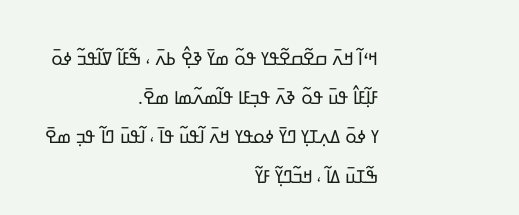ߞߵߊ߬ ߞߍ߫ ߛߐ߬ߛߐ߬ߟߌ ߟߋ߬ ߘߌ߫ ߢߐ߲߮ ߕߍ߫ ، ߒ߬ߓߊ߬ ߜߊ߬ߟߏ߬ ߦߋ߫ ߓߊ߲߬ߓߊ߮ ߟߎ߫ ߟߋ߬ ߢߍ߫ ߟߏ߲ߓߊ ߟߊ߬ߘߍ߬ߘߊ ߘߐ߫.
ߌ ߦߋ߫ ߡߍ߲ߠߌ߲ ߣߌ߫ ߦߋߟߌ ߞߍ߫ ߊ߬ߟߎ߬ ߟߊ߫ ، ߊ߬ߟߎ߫ ߣߊ߬ ߟߏ߲ ߘߐ߫ ߒ߬ߠߎ߫ ߡߊ߬ ، ߞߏ߬ߣߌ߲߬ ߓߌ߬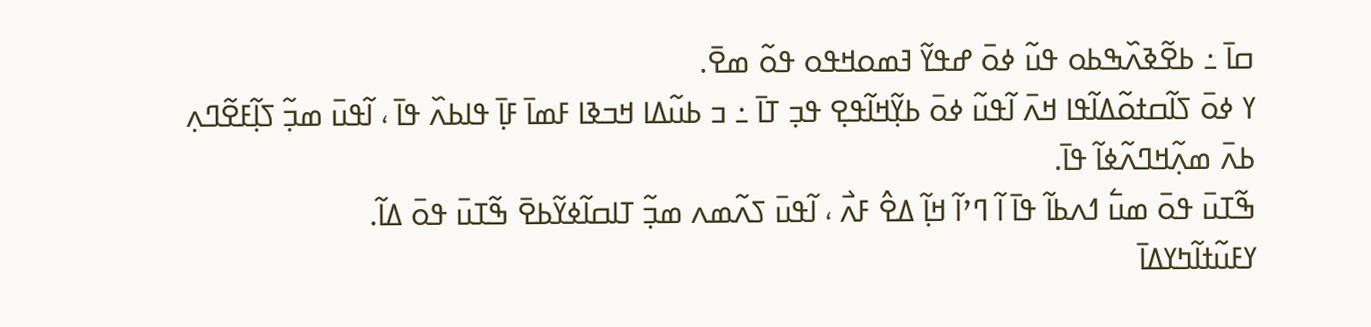ߛߊ߫ ߸ ߕߐ߬ߢߍ߰ߒߕߋ ߟߎ߬ ߦߋ߫ ߝߟߌ߬ ߔߘߋߞߟߋ ߟߋ߬ ߘߐ߫.
ߌ ߦߋ߫ ߖߊ߬ߛߙߋ߬ߡߊ߬ߟߊ ߞߍ߫ ߊ߬ߟߎ߬ ߦߋ߫ ߕߌ߲߬ߞߊ߬ߟߐ߲ ߟߏ߲ ߠߊ߫ ߸ ߏ ߕߎ߬ߡߊ ߞߏߢߊ ߓߘߊ߫ ߓߊ߲߫ ߟߊߕߍ߰ ߟߊ߫ ، ߊ߬ߟߎ߫ ߘߏ߲߬ ߖߊ߲߬ߓߐ߬ߣߍ߲ ߕߍ߫ ߘߍ߲߬ߞߣߍ߬ߦߊ߬ ߟߊ߫.
ߒ߬ߠߎ߫ ߟߋ߫ ߘߎ߱ ߗߍߕߊ߬ ߟߊ߫ ߊ߬ ߣߴߊ߬ ߞߊ߲߬ ߡߐ߮ ߓߍ߯ ، ߊ߬ߟߎ߫ ߖߍ߬ߘߍ ߘߏ߲߬ ߠߊߛߊ߬ߦߌ߬ߕߐ߫ ߒ߬ߠߎ߫ ߟߋ߫ ߡߊ߬.
ߌߓߎ߬ߙߊ߬ߤߌߡߊ߫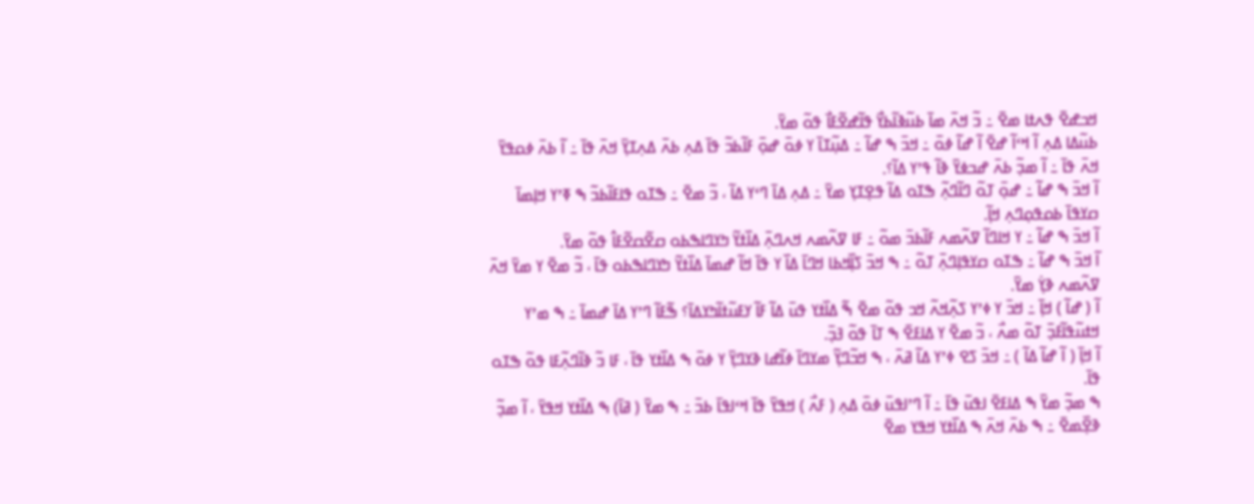ߞߏߝߐ߫ ߟߍߙߊ ߘߐ߫ ߸ ߏ߬ ߞߍ߫ ߘߊ߫ ߕߎ߬ߢߊ߬ߕߌ߯ ߟߊ߬ߝߐ߬ߓߊ߯ ߟߋ߬ ߘߌ߫.
ߕߎ߬ߡߊ ߡߍ߲ ߊ߬ ߞߵߊ߬ ߝߐ߫ ߊ߬ ߝߊ߬ ߦߋ߫ ߸ ߞߏ߫ ߒ ߝߊ߬ ߸ ߡߎ߲߬ߠߊ߫ ߌ ߦߋ߫ ߝߋ߲߫ ߓߊ߬ߕߏ߬ ߟߊ߫ ߡߍ߲ ߕߍ߫ ߡߍ߲ߠߌ߲߫ ߞߍ߫ ߟߊ߫ ߸ ߊ߬ ߕߍ߫ ߦߋߟߌ߫ ߞߍ߫ ߟߊ߫ ߸ ߊ߬ ߘߏ߲߬ ߕߍ߫ ߝߏߦߌ߫ ߢߊ߬ ߟߴߌ ߡߊ߬؟.
ߊ߬ ߞߏ߫ ߒ ߝߊ߬ ߸ ߝߋ߲߫ ߠߋ߬ ߣߊ߬ߣߍ߲߬ ߒߠߋ ߡߊ߬ ߟߐ߲ߠߌ߲ ߘߌ߫ ߸ ߡߍ߲ ߡߊ߫ ߣߵߌ ߡߊ߬ ، ߏ߬ ߘߐ߫ ߸ ߒߠߋ ߟߊߓߊ߬ߕߏ߬ ߒ ߧߴߌ ߞߊ߲ߘߊ߫ ߛߌߟߊ߫ ߕߋߟߋ߲ߣߍ߲ ߞߊ߲߬.
ߊ߬ ߞߏ߫ ߒ ߝߊ߬ ߸ ߌ ߞߊߣߊ߬ ߜߍ߬ߘߍ ߓߊ߬ߕߏ߫ ߘߋ߬ ߸ ߓߊ ߜߍ߬ߘߍ ߞߍߣߍ߲߫ ߡߊ߰ߙߌ߬ ߤߌߣߊߒߕߋ ߛߐ߬ߛߐ߬ߓߊ߮ ߟߋ߬ ߘߌ߫.
ߊ߬ ߞߏ߫ ߒ ߝߊ߬ ߸ ߒߠߋ ߛߌߟߊ߲ߣߍ߲߫ ߠߋ߬ ߸ ߒ ߞߏ߫ ߖߊ߲߰ߞߕߊ ߞߣߊ߫ ߡߊ߰ ߌ ߟߊ߫ ߞߊ߬ ߝߘߊ߫ ߡߊ߰ߙߌ߬ ߤߌߣߊߒߕߋ ߟߊ߫ ، ߏ߬ ߘߐ߫ ߌ ߘߌ߫ ߞߍ߫ ߜߍ߬ߘߍ ߢߌ߲߭ ߘߌ߫.
ߊ߬ ( ߝߊ߬ ) ߞߊ߲߫ ߸ ߞߏ߫ ߌ ߦߴߌ ߖߍ߲߬ߞߍ߬ ߞߏ ߟߋ߬ ߘߐ߫ ߒ߬ ߡߊ߰ߙߌ ߟߎ߫ ߡߊ߬ ߓߊ߬ ߌߓߎ߬ߙߊ߬ߤߌߡߊ߫؟ ߒ߬ߓߊ߬ ߣߴߌ ߡߊ߫ ߝߘߊ߫ ߸ ߒ ߘߴߌ ߞߙߎ߬ߟߊ߬ߓߏ߲߫ ߠߋ߬ ߘߍ߯ ، ߏ߬ ߘߐ߫ ߌ ߡߊߓߐ߫ ߒ ߠߊ߫ ߟߋ߬ ߔߏ߲߫.
ߊ߬ ߞߊ߲߫ ( ߊ߬ ߝߊ߬ ߡߊ߬ ) ߸ ߞߏ߫ ߖߐ ߦߴߌ ߡߊ߬ ߥߍ߫ ، ߒ ߞߏ߬ߣߌ߲߬ ߘߌߣߊ߫ ߦߊ߬ߝߊ ߢߌߣߌ߲߫ ߌ ߦߋ߫ ߒ ߡߊ߰ߙߌ ߟߊ߫ ، ߓߊ ߏ߬ ߢߊ߬ߣߍ߲߬ߓߊ ߟߋ߬ ߒߠߋ ߟߊ߫.
ߒ ߘߏ߲߬ ߘߌ߫ ߒ ߡߊߓߐ߫ ߊߟߎ߫ ߟߊ߫ ߸ ߊ߬ ߣߴߊߟߎ߫ ߦߋ߫ ߡߍ߲ ( ߓߍ߯ ) ߞߟߌ߫ ߟߊ߫ ߞߵߊߟߊ߫ ߕߏ߫ ߸ ߒ ߘߌ߫ ( ߥߊ߫) ߒ ߡߊ߰ߙߌ ߞߟߌ߫ ، ߊ߬ ߘߏ߲߬ ߢߐ߲߰ߘߐ߫ ߸ ߒ ߕߍ߫ ߞߍ߫ ߒ ߡߊ߰ߙߌ ߞߟߌ ߘߐ߫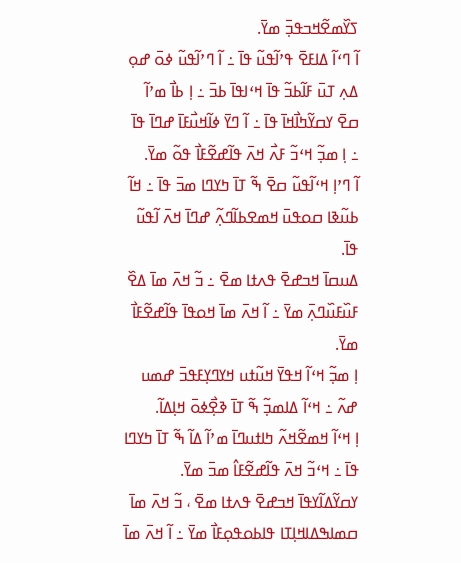ߖߌ߰ߘߐ߬ߞߏߟߏ߲߫ ߘߌ߫.
ߊ߬ ߣߵߊ߬ ߡߊߓߐ߫ ߟߴߊ߬ߟߎ߬ ߟߊ߫ ߸ ߊ߬ ߣߴߊ߬ߟߎ߬ ߦߋ߫ ߝߋ߲ ߡߍ߲ ߠߎ߫ ߓߊ߬ߕߏ߬ ߟߊ߫ ߞߵߊߟߊ߫ ߕߏ߫ ߸ ߊ߲ ߕߊ߯ ߘߴߊ߬ ߛߐ߫ ߌߛߌ߬ߤߊ߯ߞߊ߫ ߟߊ߫ ߸ ߊ߬ ߣߌ߫ ߦߊ߬ߞߎ߯ߓߊ߫ ߝߣߊ߫ ߟߊ߫ ߸ ߊ߲ ߘߏ߲߬ ߞߵߏ߬ ߓߍ߯ ߞߍ߫ ߟߊ߬ߝߐ߬ߓߊ߯ ߟߋ߬ ߘߌ߫.
ߊ߬ ߣߴߊ߲ ߞߵߊ߬ߟߎ߬ ߛߐ߫ ߒ߬ ߠߊ߫ ߤߌߣߊ ߘߏ߫ ߟߊ߫ ߸ ߞߊ߬ ߕߎ߬ߢߊ ߛߋߟߎ߫ ߞߘߐߕߊ߬ߣߍ߲߬ ߝߣߊ߫ ߞߍ߫ ߊ߬ߟߎ߬ ߟߊ߫.
ߡߎߛߊ߫ ߞߏߝߐ߫ ߟߍߙߊ ߘߐ߫ ߸ ߏ߬ ߞߍ߫ ߘߊ߫ ߡߐ߰ ߓߎ߰ߓߎ߰ߣߍ߲߫ ߘߌ߫ ߸ ߊ߬ ߞߍ߫ ߘߊ߫ ߞߋߟߊ߫ ߟߊ߬ߝߐ߬ߓߊ߯ ߘߌ߫.
ߊ߲ ߘߏ߲߬ ߞߵߊ߬ ߞߟߌ߫ ߞߎ߬ߙߎ ߞߌߣߌ߲ߓߟߏ߫ ߝߘߎ ߝߍ߬ ߸ ߞߵߊ߬ ߡߊߘߏ߲߬ ߒ߬ ߠߊ߫ ߢߐ߲߯ߦߋ߫ ߞߊ߲ߡߊ߬.
ߊ߲ ߞߵߊ߬ ߞߘߐ߬ߞߍ߬ ߤߊߙߎߣߊ߫ ߘߴߊ߬ ߡߊ߬ ߒ߬ ߠߊ߫ ߤߌߣߊ ߟߊ߫ ߸ ߞߵߏ߬ ߞߍ߫ ߟߊ߬ߝߐ߬ߓߊ߮ ߘߏ߫ ߘߌ߫.
ߌߛߌ߬ߡߊ߬ߌߟߊ߫ ߞߏߝߐ߫ ߟߍߙߊ ߘߐ߫ ، ߏ߬ ߞߍ߫ ߘߊ߫ ߛߘߊߒߡߊߞߊ߲ߠߊ ߟߊߕߋߟߋ߲ߓߊ߯ ߘߌ߫ ߸ ߊ߬ ߞߍ߫ ߘߊ߫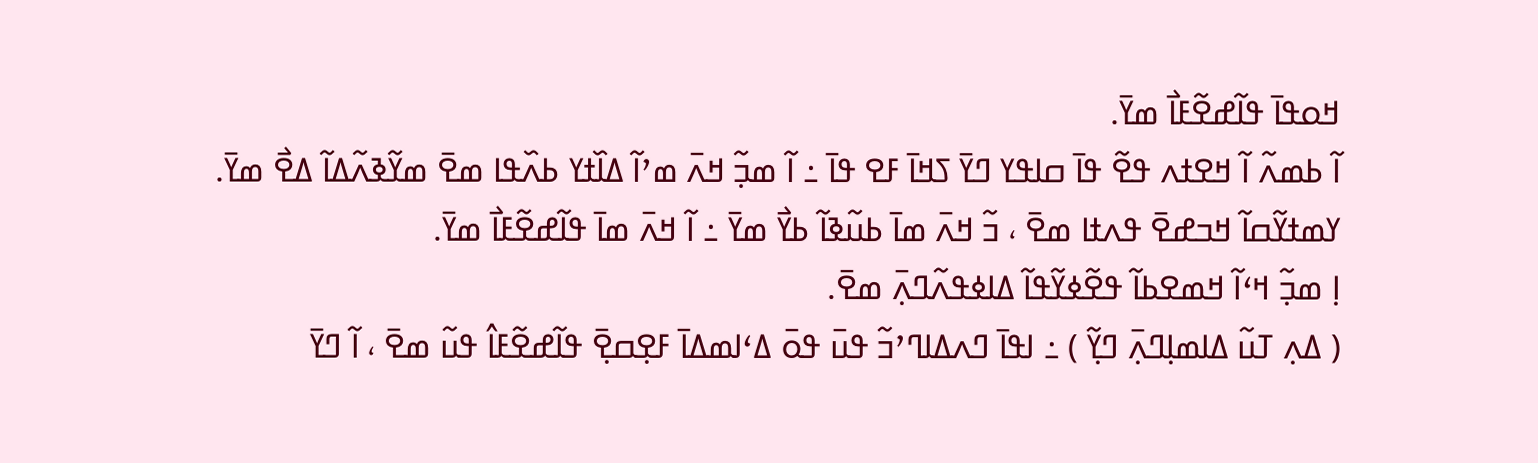ߞߋߟߊ߫ ߟߊ߬ߝߐ߬ߓߊ߯ ߘߌ߫.
ߊ߬ ߕߘߍ߬ ߊ߬ ߞߐߙߍ ߟߐ߬ ߟߊ߫ ߛߊߟߌ ߣߌ߫ ߖߞߊ߫ ߓߐ ߟߊ߫ ߸ ߊ߬ ߘߏ߲߬ ߞߍ߫ ߘߴߊ߬ ߡߊ߰ߙߌ ߕߍ߰ߟߊ ߘߐ߫ ߘߌ߬ߢߍ߬ߡߊ߬ ߡߐ߯ ߘߌ߫.
ߌߘߙߌ߬ߛߊ߬ ߞߏߝߐ߫ ߟߍߙߊ ߘߐ߫ ، ߏ߬ ߞߍ߫ ߘߊ߫ ߕߎ߬ߢߊ߬ ߕߌ߯ ߘߌ߫ ߸ ߊ߬ ߞߍ߫ ߘߊ߫ ߟߊ߬ߝߐ߬ߓߊ߯ ߘߌ߫.
ߊ߲ ߘߏ߲߬ ߞߵߊ߬ ߞߘߐߕߊ߬ ߟߐ߬ߦߌ߬ߟߊ߬ ߡߊߦߟߍ߬ߣߍ߲߫ ߘߐ߫.
( ߡߍ߲ ߠߎ߬ ߡߊߘߊ߲ߣߍ߲߫ ߣߌ߲߬ ) ߸ ߊߟߊ߫ ߣߍߡߊߣߴߏ߬ ߟߎ߫ ߟߋ߫ ߡߵߊߘߡߊ߫ ߓߐ߲ߛߐ߲߫ ߟߊ߬ߝߐ߬ߓߊ߮ ߟߎ߬ ߘߐ߫ ، ߊ߬ ߣߌ߫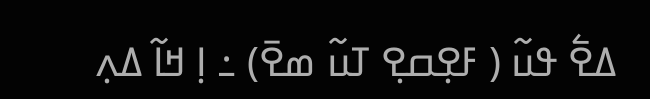ߡߐ߱ ߟߎ߬ ( ߓߐ߲ߛߐ߲ ߠߎ߬ ߘߐ߫) ߸ ߊ߲ ߞߊ߬ ߡߍ߲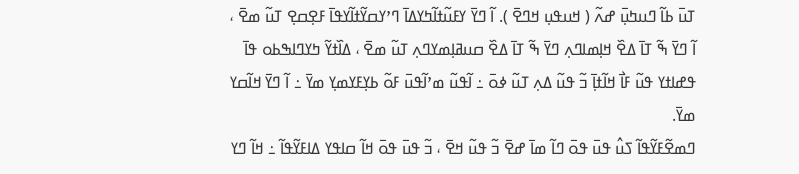ߠߎ߫ ߕߊ߬ ߣߎߤߎ߲߫ ߝߍ߬ ( ߞߎߟߎ߲ ߞߣߐ߫ ). ߊ߬ ߣߌ߫ ߌߓߎ߬ߙߊ߬ߤߌߡߊ߫ ߣߴߌߛߌ߬ߙߊ߬ߌߟߊ߫ ߓߐ߲ߛߐ߲ ߠߎ߬ ߘߐ߫ ، ߊ߬ ߣߌ߫ ߒ߬ ߠߊ߫ ߡߐ߰ ߞߊ߲ߘߊߣߍ߲ ߣߌ߫ ߒ߬ ߠߊ߫ ߡߐ߰ ߛߎߥߊ߲ߘߌߣߍ߲ ߠߎ߬ ߘߐ߫ ، ߡߊ߰ߙߌ߬ ߤߌߣߊߒߕߋ ߟߊ߫ ߟߝߊߙߌ ߟߎ߬ ߓߊ߯ ߞߊ߬ߙߊ߲߫ ߏ߬ ߟߎ߬ ߡߍ߲ ߠߎ߬ ߦߋ߫ ߸ ߊ߬ߟߎ߬ ߘߴߊ߬ߟߎ߫ ߓߋ߬ ߕߌ߲ߓߌߘߌ߲ ߘߌ߫ ߸ ߊ߬ ߣߌ߫ ߞߊ߬ߛߌ ߘߌ߫.
ߣߘߐ߬ߓߌ߬ߟߊ߬ ߖߎ߮ ߟߎ߫ ߟߋ߫ ߣߊ߬ ߘߊ߫ ߝߐ߫ ߏ߬ ߟߎ߬ ߞߐ߫ ، ߏ߬ ߟߎ߫ ߟߋ߫ ߞߊ߬ ߛߊߟߌ ߡߊߓߌ߬ߟߊ߬ ߸ ߞߊ߬ ߣߌ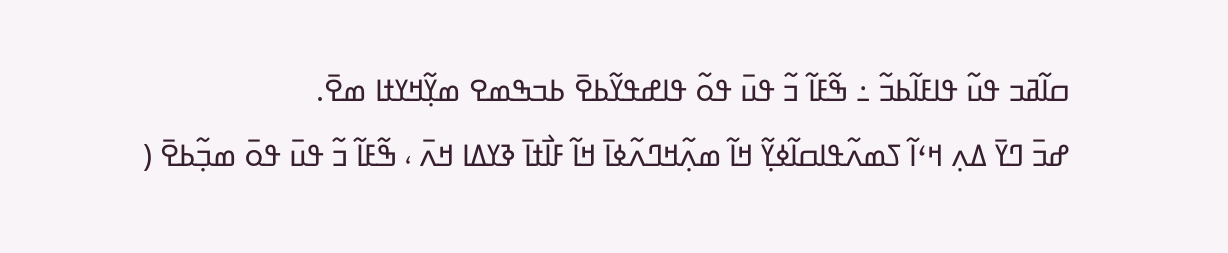ߛߊ߬ߥߏ ߟߎ߬ ߟߊߓߊ߬ߕߏ߬ ߸ ߒ߬ߓߊ߬ ߏ߬ ߟߎ߫ ߟߋ߬ ߟߊߝߟߌ߬ߕߐ߫ ߕߏߒߘߐ ߘߌ߲߬ߞߌߙߊ ߘߐ߫.
ߝߏ߫ ߣߌ߫ ߡߍ߲ ߞߵߊ߬ ߖߘߍ߬ߟߊߛߊ߬ߦߌ߲߬ ߞߊ߬ ߘߍ߲߬ߞߣߍ߬ߦߊ߫ ߞߊ߬ ߓߊ߯ߙߊ߫ ߢߌߡߊ ߞߍ߫ ، ߒ߬ߓߊ߬ ߏ߬ ߟߎ߫ ߟߋ߫ ߘߏ߲߬ߕߐ߫ (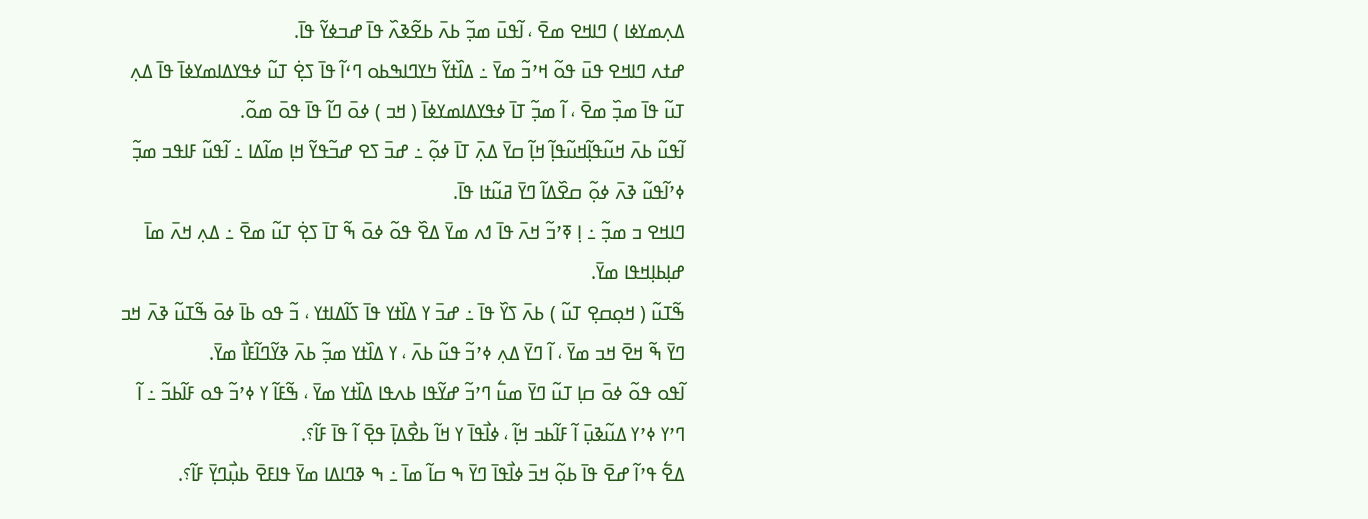ߡߍ߲ߘߌߦߊ ) ߣߊߞߐ ߘߐ߫ ، ߊ߬ߟߎ߫ ߘߏ߲߬ ߕߍ߫ ߕߐ߬ߢߍ߰ ߟߊ߫ ߝߏߦߌ߬ ߟߊ߫.
ߝߙߍ ߣߊߞߐ ߟߎ߫ ߟߋ߬ ߞߴߏ߬ ߘߌ߫ ߸ ߡߊ߰ߙߌ߬ ߤߌߣߊߒߕߋ ߣߵߊ߬ ߟߊ߫ ߖߐ߲߭ ߠߎ߬ ߦߟߌߡߊߘߌߦߊ߫ ߟߊ߫ ߡߍ߲ ߠߎ߬ ߟߊ߫ ߘߏ߲߰ ߘߐ߫ ، ߊ߬ ߘߏ߲߬ ߠߊ߫ ߦߟߌߡߊߘߌߦߊ߫ ( ߞߏ ) ߦߋ߫ ߣߊ߬ ߟߊ߫ ߟߋ߫ ߘߋ߬.
ߊ߬ߟߎ߬ ߕߍ߫ ߞߎ߬ߟߊ߲߬ߞߎ߬ߟߊ߲߬ ߞߊ߲߬ ߛߌ߫ ߡߍ߲߫ ߠߊ߫ ߦߋ߲߬ ߸ ߝߏ߫ ߖߐ ߝߏ߬ߟߌ߬ ߞߊ߲ ߘߊ߬ߡߊ ߸ ߊ߬ߟߎ߬ ߓߊߟߏ ߘߏ߲߬ ߦߴߊ߬ߟߎ߬ ߢߍ߫ ߦߋ߲߬ ߛߐ߰ߡߊ߬ ߣߌ߫ ߥߎ߬ߙߊ ߟߊ߫.
ߣߊߞߐ ߏ ߘߏ߲߬ ߸ ߊ߲ ߧߴߏ߬ ߞߍ߫ ߟߊ߫ ߗߍ ߘߌ߫ ߡߐ߰ ߟߋ߬ ߦߋ߫ ߒ߬ ߠߊ߫ ߖߐ߲߭ ߠߎ߬ ߘߐ߫ ߸ ߡߍ߲ ߞߍ߫ ߘߊ߫ ߝߊ߲ߕߊ߲ߞߟߊ ߘߌ߫.
ߒ߬ߠߎ߬ ( ߞߋ߲ߛߐ߲ ߠߎ߬ ) ߕߍ߫ ߖߌ߰ ߟߊ߫ ߸ ߝߏ߫ ߌ ߡߊ߰ߙߌ ߟߊ߫ ߖߊ߬ߡߊߙߌ ، ߏ߬ ߟߋ ߕߊ߫ ߦߋ߫ ߒ߬ߠߎ߬ ߢߍ߫ ߞߏ ߣߌ߫ ߒ߬ ߞߐ߫ ߞߏ ߘߌ߫ ، ߊ߬ ߣߌ߫ ߡߍ߲ ߦߴߏ߬ ߟߎ߬ ߕߍ߫ ، ߌ ߡߊ߰ߙߌ ߘߏ߲߬ ߕߍ߫ ߢߌ߬ߣߊ߬ߓߊ߯ ߘߌ߫.
ߊ߬ߟߋ ߟߋ߬ ߦߋ߫ ߛߊ߲ ߠߎ߬ ߣߌ߫ ߘߎ߱ ߣߴߏ߬ ߝߌ߬ߟߊ ߕߍߟߊ ߡߊ߰ߙߌ ߘߌ߫ ، ߒ߬ߓߊ߬ ߌ ߦߴߏ߬ ߟߋ ߓߊ߬ߕߏ߬ ߸ ߊ߬ ߣߴߌ ߦߴߌ ߡߎ߬ߢߎ߲߫ ߊ߬ ߓߊ߬ߕߏ ߞߊ߲߬ ، ߦߊ߯ߟߊ߫ ߌ ߞߊ߬ ߕߐ߯ߡߊ߲߫ ߟߐ߲߫ ߊ߬ ߟߊ߫ ߓߊ߬؟.
ߡߐ߱ ߟߴߊ߬ ߝߐ߫ ߟߊ߫ ߕߋ߲߬ ߞߏ߫ ߦߊ߯ߟߊ߫ ߣߌ߫ ߒ ߛߊ߬ ߘߊ߫ ߸ ߒ ߢߣߊߡߊ ߘߌ߫ ߟߊߓߐ߫ ߕߎ߲߯ߣߌ߲߫ ߓߊ߬؟.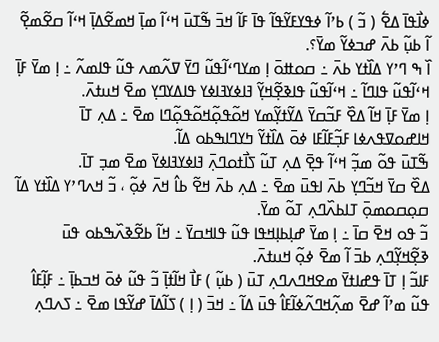ߦߊ߯ߟߊ߫ ߡߐ߱ ( ߏ߬ ) ߕߴߊ߬ ߦߟߌߓߌ߬ߟߊ߬ ߟߊ߫ ߓߊ߬ ߞߏ߫ ߒ߬ߠߎ߫ ߞߵߊ߬ ߘߊ߲߫ ߞߘߐ߬ߡߊ߲߫ ߞߵߊ߬ ߛߐ߬ߘߐ߲߬ ߊ߬ ߕߎ߲߬ ߕߍ߫ ߝߏߦߌ߬ ߘߌ߫؟.
ߊ߰ ߒ ߣߴߌ ߡߊ߰ߙߌ ߕߍ߫ ߸ ߛߋߚߋ߫ ߊ߲ ߘߌߣߵߊ߬ߟߎ߬ ߣߌ߫ ߜߍ߬ߘߍ ߟߎ߬ ߟߊߘߍ߬ ߸ ߊ߲ ߘߌ߫ ߓߊ߲߫ ߞߵߊ߬ߟߎ߬ ߟߊߣߊ߬ ߸ ߞߵߊ߬ߟߎ߬ ߟߊߢߐ߲߬ߞߌ߲߬ ߔߊߦߌߔߊߦߌ ߟߊߡߌߣߌ߲ ߘߐ߫ ߞߎߙߍ߫.
ߊ߲ ߘߌ߫ ߓߊ߲߫ ߞߊ߬ ߡߐ߰ ߓߏ߬ߛߌ߫ ߡߌ߬ߙߌ߲߬ߘߌ ߞߋ߬ߟߋ߲߬ߞߋ߬ߟߋ߲߬ߣߊ ߘߐ߫ ߸ ߡߍ߲ ߠߊ߫ ߞߊߝߋߜߟߍߦߊ ߓߏ߲߬ߓߊ߬ߓߊ ߦߋ߫ ߡߊ߰ߙߌ߬ ߤߌߣߊߒߕߋ ߡߊ߬.
ߒ߬ߠߎ߫ ߟߋ߬ ߘߏ߲߬ ߞߵߊ߬ ߟߐ߲߫ ߡߍ߲ ߠߎ߬ ߖߊ߯ߙߋߣߍ߲߫ ߔߊߦߌߔߊߦߌ߫ ߘߐ߫ ߘߏ߲ ߠߊ߫.
ߡߐ߰ ߛߌ߫ ߞߏ߬ߣߌ߲ ߕߍ߫ ߊߟߎ߫ ߘߐ߫ ߸ ߡߍ߲ ߕߍ߫ ߞߐ߬ ߕߊ߮ ߞߍ߫ ߦߋ߲߬ ، ߏ߬ ߞߍߣߴߌ ߡߊ߰ߙߌ ߡߊ߬ ߛߋ߲ߛߋߘߋ߲߫ ߠߊߕߍ߰ߣߍ߲ ߠߋ߬ ߘߌ߫.
ߏ߬ ߟߋ ߞߐ߫ ߛߊ߫ ߸ ߊ߲ ߘߌ߫ ߝߊ߲ߕߊ߲ߞߟߊ ߟߎ߬ ߟߊߞߛߌ߫ ߸ ߞߊ߬ ߕߐ߬ߢߍ߰ߒߕߋ ߟߎ߫ ߢߐ߲߬ߞߌ߲߬ߣߍ߲ ߕߏ߫ ߊ߬ ߘߐ߫ ߦߋ߲߬ ߞߎߙߍ߫.
ߓߊߏ߬ ߊ߲ ߠߊ߫ ߟߝߊߙߌ߫ ߘߐߞߣߍߣߍ߲ ߠߎ߫ ( ߕߎ߲߬ ) ߓߊ߯ ߞߊ߬ߙߊ߲߫ ߏ߬ ߟߎ߬ ߦߋ߫ ߞߏߕߊ߲߫ ߸ ߓߊ߲߬ߓߊ߮ ߟߎ߬ ߘߴߊ߬ ߝߐ߫ ߘߍ߲߬ߞߣߍ߬ߦߊ߬ߓߊ߮ ߟߎ߫ ߡߊ߬ ߸ ߞߏ߫ ( ߊ߲ ) ߖߊ߬ߡߊ߫ ߝߌ߬ߟߊ ߘߐ߫ ߸ ߖߍߣߍ߲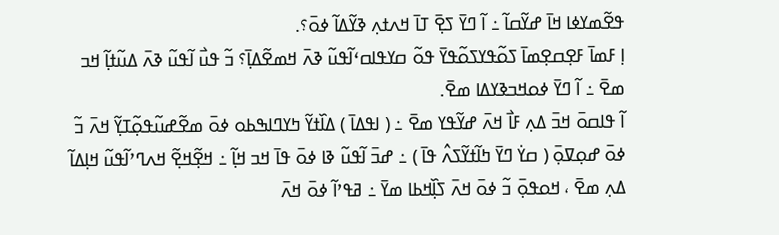ߟߐ߬ߘߌߦߊ ߞߊ߫ ߝߌ߬ߛߊ߬ ߸ ߊ߬ ߣߌ߫ ߖߐ߲߫ ߠߊ߫ ߞߍߙߍ߲ ߢߌ߬ߡߊ߬ ߦߋ߫؟.
ߊ߲ ߓߘߊ߫ ߓߐ߲ߛߐ߲ߘߊ߫ ߖߋ߬ߟߌߖߋ߬ߟߌ߫ ߟߋ߬ ߛߌߟߊߛߵߊ߬ߟߎ߬ ߢߍ߫ ߞߘߐ߬ߡߊ߲߫؟ ߏ߬ ߟߎ߯ ߊ߬ߟߎ߬ ߢߍ߫ ߡߎ߬ߙߊ߲߬ ߞߏ ߘߐ߫ ߸ ߊ߬ ߣߌ߫ ߦߋߞߏߢߌߡߊ ߘߐ߫.
ߊ߬ ߟߊߛߋ߫ ߞߏ߫ ߡߍ߲ ߓߊ߯ ߞߍ߫ ߝߌ߬ߟߌ ߘߐ߫ ߸ ( ߊߟߡߊ߫ ) ߡߊ߰ߙߌ߬ ߤߌߣߊߒߕߋ ߦߋ߫ ߘߐ߬ߝߎ߬ߟߋ߲߬ߠߌ߲߬ ߞߍ߫ ߏ߬ ߦߋ߫ ߝߋ߲ߜߋ߲߫ ( ߛߌ߭ ߣߌ߫ ߤߊ߬ߙߌ߬ߖߍ߮ ߟߊ߫ ) ߸ ߝߏ߫ ߊ߬ߟߎ߬ ߢߊ ߦߋ߫ ߟߊ߫ ߞߏ ߞߊ߲߬ ߸ ߞߐ߲߬ߞߐ߲߬ ߞߍߣߴߊ߬ߟߎ߬ ߞߊ߲ߡߊ߬ ߡߍ߲ ߘߐ߫ ، ߞߋߟߋ߲߫ ߏ߬ ߦߋ߫ ߞߍ߫ ߖߊ߲߰ߞߕߊ ߘߌ߫ ߸ ߥߟߴߊ߬ ߦߋ߫ ߞߍ߫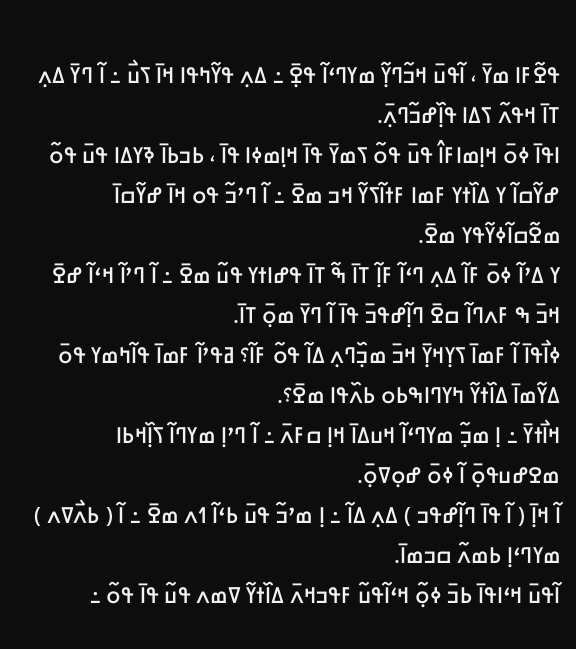ߟߐ߬ߓߊ ߘߌ߫ ، ߊ߬ߟߎ߫ ߞߏ߬ߣߌ߲߬ ߘߌߣߵߊ߬ ߟߐ߲߫ ߸ ߡߍ߲ ߟߌ߬ߤߟߊ ߞߊ߫ ߖߎ߯ ߸ ߊ߬ ߣߌ߫ ߡߍ߲ ߠߊ߫ ߞߟߍ߬ ߖߡߊ ߟߊ߲߰ߝߏ߬ߣߍ߲߫.
ߊߟߊ߫ ߦߋ߫ ߞߊ߲ߘߊߓߊ߮ ߟߎ߫ ߟߋ߬ ߖߘߌ߫ ߟߊ߫ ߞߊ߲ߘߦߊ ߟߊ߫ ، ߕߏߕߊ߫ ߢߌߡߊ ߟߎ߫ ߟߋ߬ ߝߌ߬ߛߊ߬ ߌ ߡߊ߰ߙߌ ߓߘߊ ߓߙߊ߬ߖߌ߬ ߞߏ ߘߐ߫ ߸ ߊ߬ ߣߴߏ߬ ߟߋ ߞߊ߫ ߝߌ߬ߛߊ߫ ߘߐ߬ߛߊ߬ߦߌ߬ߟߌ ߘߐ߫.
ߌ ߡߴߊ߬ ߦߋ߫ ߓߊ߬ ߡߍ߲ ߣߵߊ߬ ߓߊ߲߬ ߠߊ߫ ߒ߬ ߠߊ߫ ߟߝߊߙߌ ߟߎ߬ ߘߐ߫ ߸ ߊ߬ ߣߴߊ߬ ߞߵߊ߬ ߝߐ߫ ߞߏ߫ ߒ ߓߍߣߊ߬ ߛߐ߫ ߣߊ߲߬ߝߟߏ߫ ߟߊ߫ ߊ߬ ߣߌ߫ ߘߋ߲߫ ߠߊ߫.
ߦߊ߯ߟߊ߫ ߊ߬ ߓߘߊ߫ ߖߌ߲ߞߌ߲߫ ߞߏ߫ ߘߏ߲߰ߣߍ߲ ߡߊ߬ ߟߋ߬ ߓߊ߬؟ ߥߟߴߊ߬ ߓߘߊ߫ ߟߊ߬ߤߘߌ ߟߋ߫ ߡߌ߬ߘߊ߫ ߡߊ߰ߙߌ߬ ߤߌߣߊߒߕߋ ߕߍ߰ߟߊ ߘߐ߫؟.
ߞߊ߯ߙߌ߫ ߸ ߊ߲ ߘߏ߲߬ ߘߌߣߵߊ߬ ߞߎߡߊ߫ ߞߊ߲ ߛߓߍ߫ ߸ ߊ߬ ߣߴߊ߲ ߘߌߣߊ߬ ߖߊ߲߰ߞߕߊ ߘߐߝߎߟߋ߲߫ ߊ߬ ߦߋ߫ ߝߋ߲ߜߋ߲߫.
ߊ߬ ߞߊ߲߫ ( ߊ߬ ߟߊ߫ ߣߊ߲߬ߝߟߏ ) ߡߍ߲ ߡߊ߬ ߸ ߊ߲ ߘߴߏ߬ ߟߎ߫ ߕߵߊ߬ ߗߍ ߘߐ߫ ߸ ߊ߬ ( ߕߍ߯ߜߍ ) ߘߌߣߵߊ߲ ߕߘߍ߬ ߛߏߘߊ߫.
ߊ߬ߟߎ߫ ߞߵߊߟߊ߫ ߕߏ߫ ߦߋ߲߬ ߞߵߊ߬ߟߎ߬ ߓߟߏߞߍ߫ ߡߊ߰ߙߌ߬ ߜߘߍ ߟߎ߬ ߟߊ߫ ߟߋ߬ ߸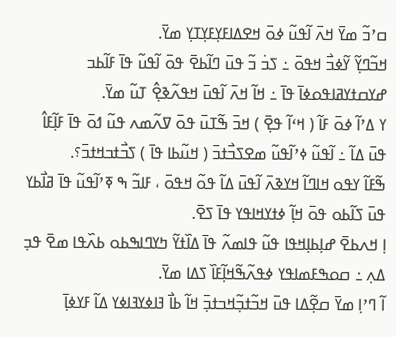ߛߴߏ߬ ߘߌ߫ ߞߍ߫ ߊ߬ߟߎ߬ ߦߋ߫ ߞߐߡߊߓߌ߲ߓߌ߲ߠߌ߲ ߘߌ߫.
ߞߏ߬ߣߌ߲߬ ߌ߬ߦߏ߯ ߞߟߋ߫ ߸ ߖߏ߭ ߏ߬ ߟߎ߫ ߣߊ߬ߕߐ߫ ߟߋ߫ ߊ߬ߟߎ߬ ߟߊ߫ ߓߊ߬ߕߏ ߝߌߛߙߌߥߊߟߋߦߊ߫ ߟߊ߫ ߸ ߞߊ߬ ߞߍ߫ ߊ߬ߟߎ߫ ߞߟߍ߬ߢߐ߲߮ ߠߎ߬ ߘߌ߫.
ߌ ߡߴߊ߬ ߦߋ߫ ߓߊ߬ ( ߞߵߊ߬ ߟߐ߲߫ ) ߞߏ߫ ߒ߬ߠߎ߫ ߟߋ߫ ߜߍ߬ߘߍ ߟߎ߬ ߗߋ߫ ߟߊ߫ ߓߊ߲߬ߓߊ߮ ߟߎ߫ ߡߊ߬ ߸ ߊ߬ߟߎ߬ ߦߴߊ߬ߟߎ߬ ߘߐߖߏ߯ߙߏ߫ ( ߞߎ߬ߕߊ ߟߊ߫ ) ߖߏ߯ߙߏߞߙߏ߫؟.
ߒ߬ߓߊ߬ ߌߟߋ ߞߊߣߊ߬ ߞߌߢߍ߫ ߊ߬ߟߎ߫ ߡߊ߬ ߟߋ߬ ߞߟߋ߫ ، ߓߊߏ߬ ߒ ߧߴߊ߬ߟߎ߬ ߟߊ߫ ߥߊ߯ߕߌ ߟߎ߫ ߖߊ߬ߕߋ ߟߋ߫ ߞߊ߲߬ ߦߙߌߞߊߟߌ ߟߊ߫ ߖߐ߫.
ߊ߲ ߞߍߕߐ߫ ߝߊ߲ߕߊ߲ߞߟߊ ߟߎ߬ ߟߊߘߍ߬ ߟߊ߫ ߡߊ߰ߙߌ߬ ߤߌߣߊߒߕߋ ߕߍ߰ߟߊ ߘߐ߫ ߟߏ߲ ߡߍ߲ ߸ ߛߋߒߓߘߊߟߌ ߦߟߍ߬ߒ߬ߞߊ߲߬ߓߊ߰ ߖߡߊ ߘߌ߫.
ߊ߬ ߣߴߊ߲ ߘߌ߫ ߛߐ߲߬ߡߊ ߟߎ߫ ߞߏ߬ߙߏ߲߬ߞߏߙߏ߲߫ ߞߊ߬ ߕߊ߯ ߔߊߦߌߔߊߦߌ ߡߊ߬ ߓߌߦߊ߲߫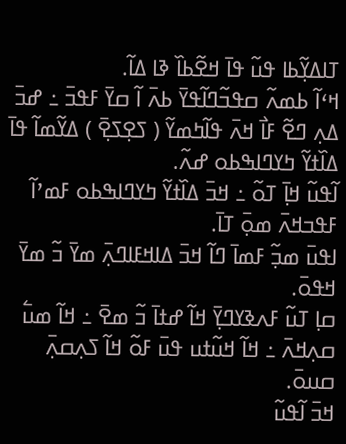ߠߊߡߌ߲߬ߕߊ ߟߎ߬ ߟߊ߫ ߞߐ߬ߕߊ߰ ߢߊ ߡߊ߬.
ߞߵߊ߬ ߕߘߍ߬ ߛߟߏ߬ߣߊ߬ߟߌ߫ ߕߍ߫ ߊ߬ ߛߌ߫ ߓߟߏ߫ ߸ ߝߏ߫ ߡߍ߲ ߣߐ߬ ߓߊ߯ ߞߍ߫ ߟߊ߬ߤߘߌ߬ ( ߖߐ߲ߖߐ߲߫ ) ߡߌ߬ߘߊ߬ ߟߊ߫ ߡߊ߰ߙߌ߬ ߤߌߣߊߒߕߋ ߝߍ߬.
ߊ߬ߟߎ߬ ߞߊ߲߫ ߠߋ߬ ߸ ߞߏ߫ ߡߊ߰ߙߌ߬ ߤߌߣߊߒߕߋ ߓߘߴߊ߬ ߓߟߏߞߍ߫ ߘߋ߲߫ ߠߊ߫.
ߊߟߎ߫ ߘߏ߲߬ ߓߘߊ߫ ߣߊ߬ ߞߏ߫ ߡߊߞߓߊߣߍ߲߫ ߘߌ߫ ߏ߬ ߘߌ߫ ߞߟߋ߫.
ߛߊ߲ ߠߎ߬ ߓߍߢߌߣߌ߲߫ ߞߊ߬ ߝߙߊ߫ ߏ߬ ߘߐ߫ ߸ ߞߊ߬ ߘߎ߱ ߛߍ߲ߞߍ߫ ߸ ߞߊ߬ ߞߎ߬ߙߎ ߟߎ߫ ߓߋ߬ ߞߊ߬ ߖߍ߲ߛߍ߲߫ ߛߎߋ߫.
ߞߏ߫ ߊ߬ߟߎ߬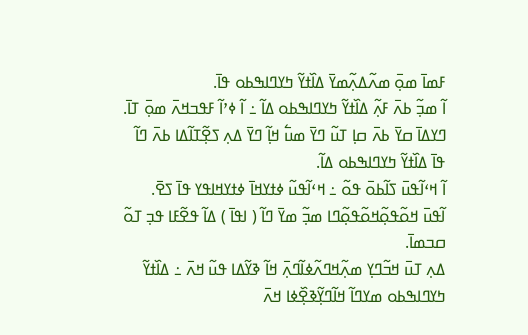ߓߘߊ߫ ߘߋ߲߫ ߘߍ߬ߡߍ߲߬ߘߌ߫ ߡߊ߰ߙߌ߬ ߤߌߣߊߒߕߋ ߟߊ߫.
ߊ߬ ߘߏ߲߬ ߕߍ߫ ߓߍ߲߬ ߡߊ߰ߙߌ߬ ߤߌߣߊߒߕߋ ߡߊ߬ ߸ ߊ߬ ߦߴߊ߬ ߓߟߏߞߍ߫ ߘߋ߲߫ ߠߊ߫.
ߣߌߡߊ߫ ߛߌ߫ ߕߍ߫ ߛߊ߲ ߠߎ߬ ߣߌ߫ ߘߎ߱ ߞߊ߲߬ ߣߌ߫ ߡߍ߲ ߖߐ߲߬ߠߊ߬ߡߊ ߕߍ߫ ߣߊ߬ ߟߊ߫ ߡߊ߰ߙߌ߬ ߤߌߣߊߒߕߋ ߡߊ߬.
ߊ߬ ߞߵߊ߬ߟߎ߫ ߖߊ߬ߕߋ߫ ߟߋ߬ ߸ ߞߵߊ߬ߟߎ߬ ߦߙߌߞߊ߫ ߦߙߌߞߊߟߌ ߟߊ߫ ߖߐ߫.
ߊ߬ߟߎ߫ ߞߋ߬ߟߋ߲߬ߞߋ߬ߟߋ߲߬ߣߊ ߘߏ߲߬ ߘߌ߫ ߣߊ߬ ( ߊߟߊ߫ ) ߡߊ߬ ߟߐ߬ߓߊ ߟߏ߲ ߠߋ߬ ߛߏߘߊ߫.
ߡߍ߲ ߠߎ߫ ߞߏ߬ߣߌ߲ ߘߍ߲߬ߞߣߍ߬ߦߊ߬ߣߍ߲߫ ߞߊ߬ ߢߌ߬ߡߊ ߟߎ߬ ߞߍ߫ ߸ ߡߊ߰ߙߌ߬ ߤߌߣߊߒߕߋ ߘߌߣߊ߬ ߞߊ߬ߣߌ߲߬ߢߐ߲߰ߦߊ ߞߍ߫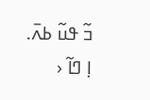ߏ߬ ߟߎ߬ ߕߍ߫.
ߊ߲ ߣߊ߬ ‹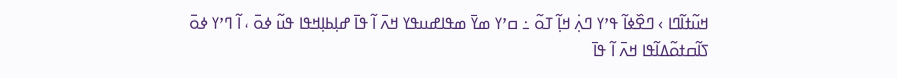ߞߎ߬ߙߊ߬ߣߊ › ߣߐ߰ߦߊ߬ ߟߴߌ ߣߍ߲߭ ߞߊ߲߬ ߠߋ߬ ߸ ߛߴߌ ߘߌ߫ ߘߟߊߝߎߟߌ ߞߍ߫ ߊ߬ ߟߊ߫ ߝߊ߲ߕߊ߲ߞߟߊ ߟߎ߬ ߦߋ߫ ، ߊ߬ ߣߴߌ ߦߋ߫ ߖߊ߬ߛߙߋ߬ߡߊ߬ߟߊ ߞߍ߫ ߊ߬ ߟߊ߫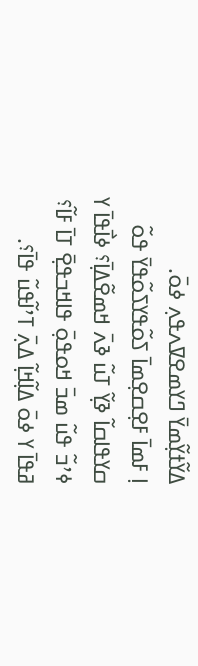ߡߌ߬ߙߌ߲߬ߘߌ߫ ߣߌߘߐߜߍߟߍ߲ ߦߋ߫.
ߊ߲ ߓߘߊ߫ ߓߐ߲ߛߐ߲ߘߊ߫ ߖߋ߬ߟߌߖߋ߬ߟߌ߫ ߟߋ߬ ߛߌߟߊߛߊ߬ ߢߌ߲߬ ߠߎ߬ ߢߍ߫ ߞߘߐ߬ߡߊ߲߫؟ ߦߊ߯ߟߊ߫ ߌ ߦߴߏ߬ ߟߎ߬ ߘߏ߫ ߞߋߟߋ߲߫ ߟߊߞߏߟߐ߲߫ ߠߊ߫ ߓߊ߬؟ ߥߟߊ߫ ߌ ߦߋ߫ ߡߊ߲߬ߞߊ߲߬ ߡߍ߲߫ ߠߴߊ߬ߟߎ߬ ߟߊ߫؟.